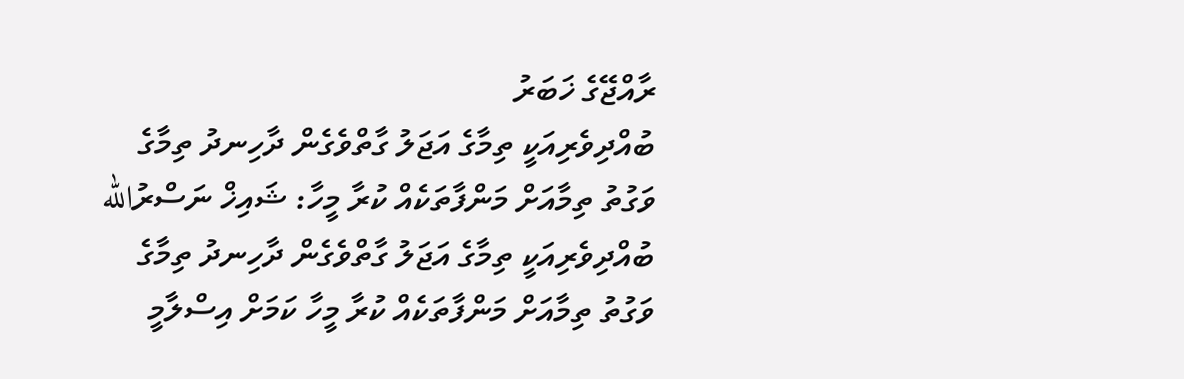ރާއްޖޭގެ ޚަބަރު
ބުއްދިވެރިއަކީ ތިމާގެ އަޖަލު ގާތްވެގެން ދާހިނދު ތިމާގެ ވަގުތު ތިމާއަށް މަންފާތަކެއް ކުރާ މީހާ: ޝައިޚް ނަސްރުالله
ބުއްދިވެރިއަކީ ތިމާގެ އަޖަލު ގާތްވެގެން ދާހިނދު ތިމާގެ ވަގުތު ތިމާއަށް މަންފާތަކެއް ކުރާ މީހާ ކަމަށް އިސްލާމީ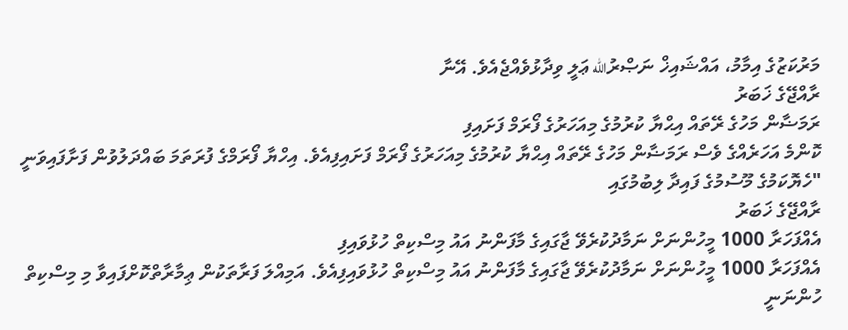މަރުކަޒުގެ އިމާމު، އައްޝައިޚް ނަޞްރުالله ޢަލީ ވިދާޅުވެއްޖެއެވެ. އޭނާ
ރާއްޖޭގެ ޚަބަރު
ރަމަޟާން މަހުގެ ރޭތައް އިޙްޔާ ކުރުމުގެ މިއަހަރުގެ ފޯރަމް ފަށައިފި
ކޮންމެ އަހަރެއްގެ ވެސް ރަމަޟާން މަހުގެ ރޭތައް އިޙްޔާ ކުރުމުގެ މިއަހަރުގެ ފޯރަމް ފަށައިފިއެވެ. އިހްޔާ ފޯރަމްގެ ފުރަތަމަ ބައްދަލުވުން ފަށާފައިވަނީ "ހެޔޮކަމުގެ މޫސުމުގެ ފައިދާ ލިބުމުގައި
ރާއްޖޭގެ ޚަބަރު
އެއްފަހަރާ 1000 މީހުންނަށް ނަމާދުކުރެވޭ ޖާގައިގެ މާފަންނު އައު މިސްކިތް ހުޅުވައިފި
އެއްފަހަރާ 1000 މީހުންނަށް ނަމާދުކުރެވޭ ޖާގައިގެ މާފަންނު އައު މިސްކިތް ހުޅުވައިފިއެވެ. އަމިއްލަ ފަރާތަކުން ޢިމާރާތްކޮށްފައިވާ މި މިސްކިތް ހުންނަނީ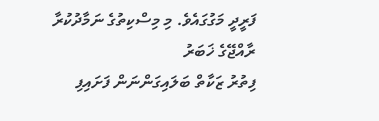ފަރީދީ މަގުގައެވެ. މި މިސްކިތުގެ ނަމާދުކުރާ
ރާއްޖޭގެ ޚަބަރު
ފިތުރު ޒަކާތް ބަލައިގަންނަން ފަށައިފި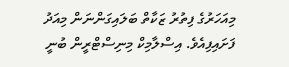މިއަހަރުގެ ފިތުރު ޒަކާތް ބަލައިގަންނަން މިއަދު ފަށައިފިއެވެ. އިސްލާމިކް މިނިސްޓްރީން ބުނީ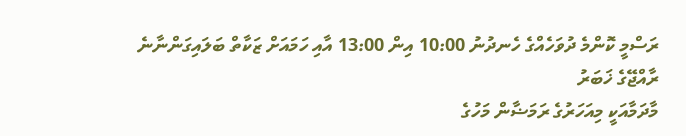ރަސްމީ ކޮންމެ ދުވަހެއްގެ ހެނދުނު 10:00 އިން 13:00 އާއި ހަމައަށް ޒަކާތް ބަލައިގަންނާނެ
ރާއްޖޭގެ ޚަބަރު
މާދަމާއަކީ މިއަހަރުގެ ރަމަޟާން މަހުގެ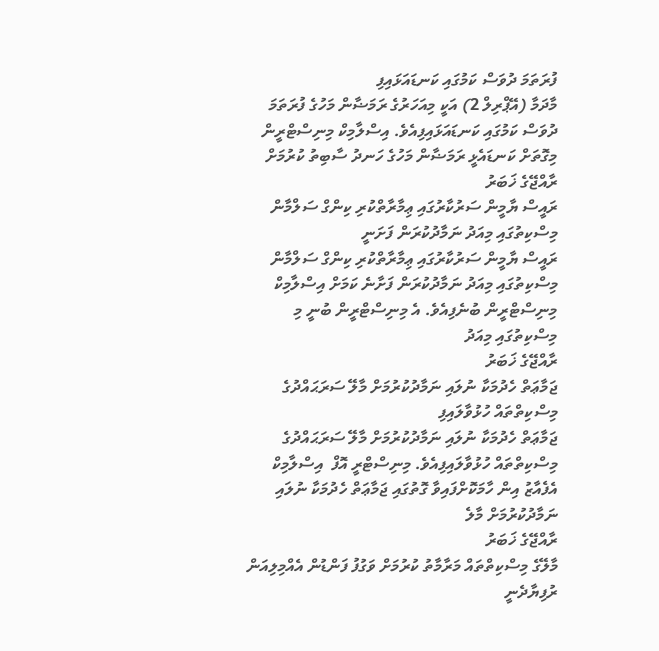ފުރަތަމަ ދުވަސް ކަމުގައި ކަނޑައަޅައިފި
މާދަމާ (އޭޕްރިލް 2) އަކީ މިއަހަރުގެ ރަމަޟާން މަހުގެ ފުރަތަމަ ދުވަސް ކަމުގައި ކަނޑައަޅައިފިއެވެ. އިސްލާމިކް މިނިސްޓްރީން މިގޮތަށް ކަނޑައެޅީ ރަމަޟާން މަހުގެ ހަނދު ސާބިތު ކުރުމަށް
ރާއްޖޭގެ ޚަބަރު
ރައީސް ޔާމީން ސަރުކާރުގައި ޢިމާރާތްކުރި ކިންގް ސަލްމާން މިސްކިތުގައި މިއަދު ނަމާދުކުރަން ފަށަނީ
ރައީސް ޔާމީން ސަރުކާރުގައި ޢިމާރާތްކުރި ކިންގް ސަލްމާން މިސްކިތުގައި މިއަދު ނަމާދުކުރަން ފަށާނެ ކަމަށް އިސްލާމިކް މިނިސްޓްރީން ބުނެފިއެވެ. އެ މިނިސްޓްރީން ބުނީ މި މިސްކިތުގައި މިއަދު
ރާއްޖޭގެ ޚަބަރު
ޖަމާޢަތް ހެދުމަކާ ނުލައި ނަމާދުކުރުމަށް މާލޭ ސަރަޙައްދުގެ މިސްކިތްތައް ހުޅުވާލައިފި
ޖަމާޢަތް ހެދުމަކާ ނުލައި ނަމާދުކުރުމަށް މާލޭ ސަރަޙައްދުގެ މިސްކިތްތައް ހުޅުވާލައިފިއެވެ. މިނިސްޓްރީ އޮފް  އިސްލާމިކް އެފެއާޒު އިން ހާމަކޮށްފައިވާ ގޮތުގައި ޖަމާޢަތް ހެދުމަކާ ނުލައި ނަމާދުކުރުމަށް މާލެ
ރާއްޖޭގެ ޚަބަރު
މާލޭގެ މިސްކިތްތައް މަރާމާތު ކުރުމަށް ވަގުފު ފަންޑުން އެއްމިލިއަން ރުފިޔާދެނީ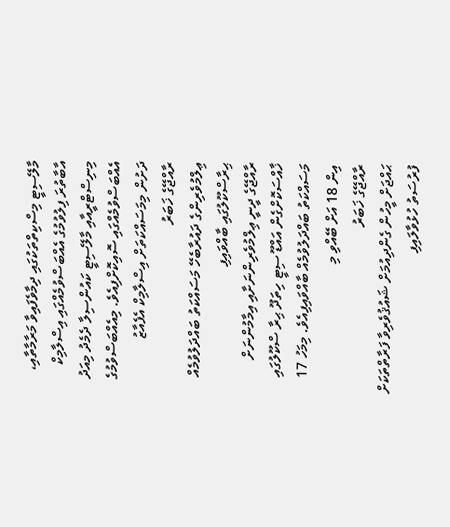މާލޭސިޓީ މިސްކިތްތަކުގައި ދިމާވެފައިވާ މަރާމާތާއި، އާބާތުރަ ފިލުވުމުގެ އެއްބަސްވުމެއްގައި އިސްލާމިކް މިނިސްޓްރީއާއި މާލޭސިޓީ ކައުންސިލާ ދެމެދު މިއަދު އެއްބަސްވުމެއްގައި ސޮއިކޮށްފިއެވެ. މިއެއްބަސްވުމުގެ ދަށުން މިމަސައްކަތަށް އިސްލާމިކް އެފެއާޒު
ރާއްޖޭގެ ޚަބަރު
ޢިލްމުވެރިންގެ ދައުރާބެހޭ މަސައްކަތު ބައްދަލުވުމެއް ޙިރާސްކޫލުގައި ބާއްވައިފި
ރާއްޖޭގެ ދީނީ ޢިލްމުވެރިންނަށާއި އިމާމުންނަށް ޚާއްސަކޮށްގެން އައްޑޫ ސިޓީ ހިތަދޫ ޙިރާ ސްކޫލުގައި މަސައްކަތު ބައްދަލުވުމެއް ބާއްވައިފިއެވެ. މިމަހު 17 އިން 18 އަށް ބޭއްވި މި
ރާއްޖޭގެ ޚަބަރު
ޙައްޖަށް މީހުން ގެންދިއުމަށް ޝައުޤުވެރިވާ ފަރާތްތަކަށް ފުރުސަތު ހުޅުވާލައިފި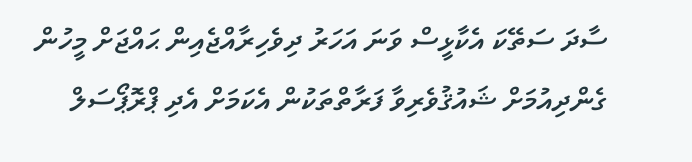ސާދަ ސަތޭކަ އެކާޅީސް ވަނަ އަހަރު ދިވެހިރާއްޖެއިން ޙައްޖަށް މީހުން ގެންދިއުމަށް ޝައުޤުވެރިވާ ފަރާތްތަކުން އެކަމަށް އެދި ޕްރޮޕޯސަލް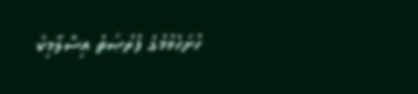ހުށަހެޅުމުގެ ފުރުޞަތު އިސްލާމިކު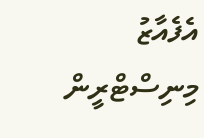އެފެއާޒު މިނިސްޓްރީން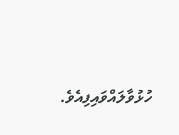ހުޅުވާލައްވައިފިއެވެ.